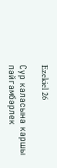Ezekiel 26

Сур каласына каршы пәйгамбәрлек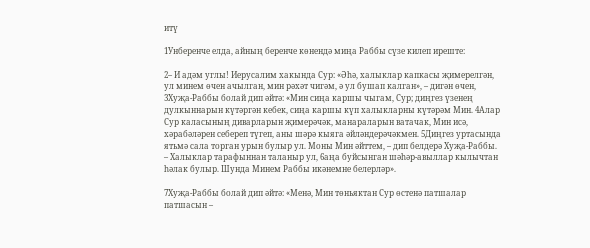итү

1Унберенче елда, айның беренче көнендә миңа Раббы сүзе килеп иреште:

2– И адәм углы! Иерусалим хакында Сур: «Әһә, халыклар капкасы җимерелгән, ул минем өчен ачылган, мин рәхәт чигәм, ә ул бушап калган», – дигән өчен, 3Хуҗа-Раббы болай дип әйтә: «Мин сиңа каршы чыгам, Сур; диңгез үзенең дулкыннарын күтәргән кебек, сиңа каршы күп халыкларны күтәрәм Мин. 4Алар Сур каласының диварларын җимерәчәк, манараларын ватачак, Мин исә, хәрабәләрен себереп түгеп, аны шәрә кыяга әйләндерәчәкмен. 5Диңгез уртасында ятьмә сала торган урын булыр ул. Моны Мин әйттем, – дип белдерә Хуҗа-Раббы. – Халыклар тарафыннан таланыр ул, 6аңа буйсынган шәһәр-авыллар кылычтан һәлак булыр. Шунда Минем Раббы икәнемне белерләр».

7Хуҗа-Раббы болай дип әйтә: «Менә, Мин төньяктан Сур өстенә патшалар патшасын –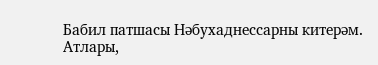Бабил патшасы Нәбухаднессарны китерәм. Атлары,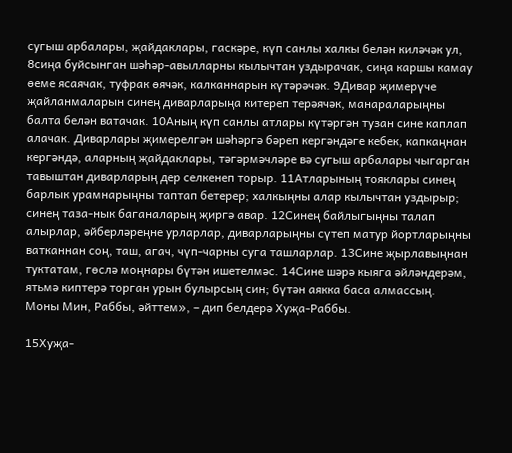сугыш арбалары, җайдаклары, гаскәре, күп санлы халкы белән киләчәк ул, 8сиңа буйсынган шәһәр-авылларны кылычтан уздырачак, сиңа каршы камау өеме ясаячак, туфрак өячәк, калканнарын күтәрәчәк. 9Дивар җимерүче җайланмаларын синең диварларыңа китереп терәячәк, манараларыңны балта белән ватачак. 10Аның күп санлы атлары күтәргән тузан сине каплап алачак. Диварлары җимерелгән шәһәргә бәреп кергәндәге кебек, капкаңнан кергәндә, аларның җайдаклары, тәгәрмәчләре вә сугыш арбалары чыгарган тавыштан диварларың дер селкенеп торыр. 11Атларының тояклары синең барлык урамнарыңны таптап бетерер; халкыңны алар кылычтан уздырыр; синең таза-нык баганаларың җиргә авар. 12Синең байлыгыңны талап алырлар, әйберләреңне урларлар, диварларыңны сүтеп матур йортларыңны ватканнан соң, таш, агач, чүп-чарны суга ташларлар. 13Сине җырлавыңнан туктатам, гөслә моңнары бүтән ишетелмәс. 14Сине шәрә кыяга әйләндерәм, ятьмә киптерә торган урын булырсың син; бүтән аякка баса алмассың. Моны Мин, Раббы, әйттем», – дип белдерә Хуҗа-Раббы.

15Хуҗа-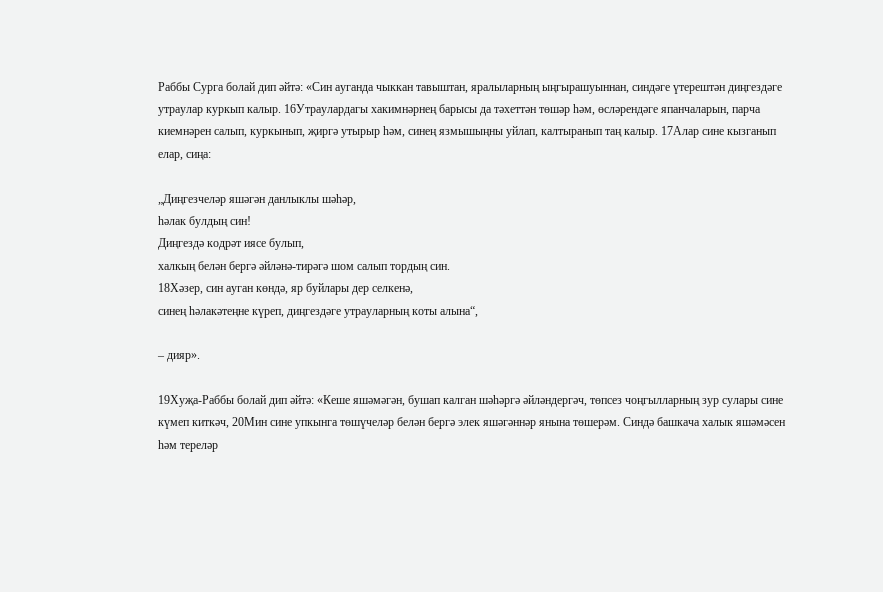Раббы Сурга болай дип әйтә: «Син ауганда чыккан тавыштан, яралыларның ыңгырашуыннан, синдәге үтерештән диңгездәге утраулар куркып калыр. 16Утраулардагы хакимнәрнең барысы да тәхеттән төшәр һәм, өсләрендәге япанчаларын, парча киемнәрен салып, куркынып, җиргә утырыр һәм, синең язмышыңны уйлап, калтыранып таң калыр. 17Алар сине кызганып елар, сиңа:

„Диңгезчеләр яшәгән данлыклы шәһәр,
һәлак булдың син!
Диңгездә кодрәт иясе булып,
халкың белән бергә әйләнә-тирәгә шом салып тордың син.
18Хәзер, син ауган көндә, яр буйлары дер селкенә,
синең һәлакәтеңне күреп, диңгездәге утрауларның коты алына“,

– дияр».

19Хуҗа-Раббы болай дип әйтә: «Кеше яшәмәгән, бушап калган шәһәргә әйләндергәч, төпсез чоңгылларның зур сулары сине күмеп киткәч, 20Мин сине упкынга төшүчеләр белән бергә элек яшәгәннәр янына төшерәм. Синдә башкача халык яшәмәсен һәм тереләр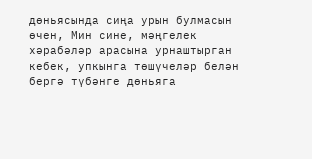дөньясында сиңа урын булмасын өчен, Мин сине, мәңгелек хәрабәләр арасына урнаштырган кебек, упкынга төшүчеләр белән бергә түбәнге дөньяга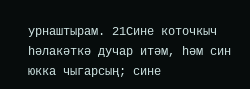урнаштырам. 21Сине коточкыч һәлакәткә дучар итәм, һәм син юкка чыгарсың; сине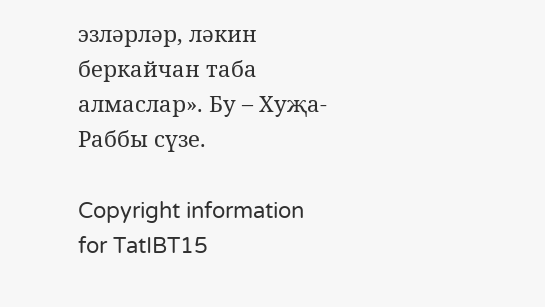эзләрләр, ләкин беркайчан таба алмаслар». Бу – Хуҗа-Раббы сүзе.

Copyright information for TatIBT15